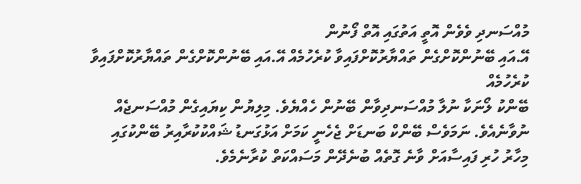މުއްސަނދި ވެވެން އޮތީ އަތުގައި އޮތް ފޯނުން
އޭ.އައި ބޭނުންކޮށްގެން ތައްޔާރުކޮށްފައިވާ ކުރެހުމެއް އޭ.އައި ބޭނުންކޮށްގެން ތައްޔާރުކޮށްފައިވާ ކުރެހުމެއް
ބޭންކު ލޯނަކާ ނުލާ މުއްސަނދިވާން ބޭނުން ހެއްޔެވެ. މިލިޔުން ކިޔައިގެން މުއްސަނޖެއް ނުވާނެއެވެ. ނަމަވެސް ބޭންކް ބަނޑަށް ޖެހެނީ ކަމަށް އަޅުގަނޑު ޝައްކުކުރާއިރު ބޭންކުގައި މިހާރު ހުރި ފައިސާއަށް ވާނެ ގޮތެއް ބުނެދޭން މަސައްކަތް ކުރާނެމެވެ.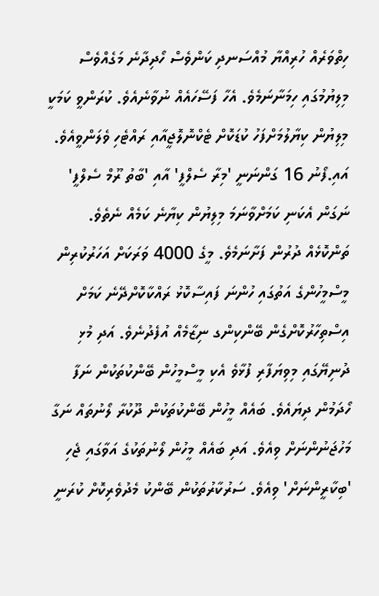ހިތްވަރެއް ހުރިއްޔާ މުއްސަނދި ކަންވެސް ހޯދިދާނެ މަގެއްވެސް މިލިޔުމުގައި ހިމަނާނަމެވެ. އެހާ ފަސޭހައެއް ނުވާނެއެވެ. ކުރަންވީ ކަމަކީ މިލިޔުން ކިޔާލުމަށްފަހު ކުޑަކޮށް ޓެކްނޮލޮޖީއާއި ރައްޓެހި ވެލަންވީއެވެ. އައި.ފޯނު 16 ގަންނަނީ 'މިރާ ސެލްފީ' އާއި 'ބާތު ރޫމް ސެލްފީ' ނަގަން އެކަނި ކަމަށްވާނަމަ މިލިޔުން ކިޔާނެ ކަމެއް ނެތެވެ.
ތަންކޮޅެއް ދުރުން ފަށާނަމެވެ. މީގެ 4000 ވަރަކަށް އަހަރުކުރިން މީސްމީހުންގެ އަތުގައި ހުންނަ ފައިސާކޮޅު ރައްކާކޮށްދޭނެ ކަމަށް އިސްތިހާރުކޮށްގެން ބޭންކިންގ ނިޒާމެއް އުފެދުނެވެ. އަދި މުޅި ދުނިޔޭގައި މިވިޔަފާރި ފުޅާވެ އެކި މީސްމީހުން ބޭންކުތަކުން ނަފާ ހޯދަމުން ދިޔައެވެ. ބައެއް މީހުން ބޭންކުތަކުން ދޫކުރާ ލޯނުތައް ނަގާ މަހުޖަނުންނަށް ވިއެވެ. އަދި ބައެއް މީހުން ލޯނުތަކުގެ އަވާގައި ޖެހި 'ބިކާރީންނަށް' ވިއެވެ. ސަރުކާރުތަކުން ބޭންކު މެދުވެރިކޮށް ކުރަނީ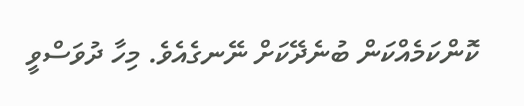ކޮންކަމެއްކަން ބުނެދޭކަށް ނޭނގެއެވެ. މިހާ ދުވަސްވީ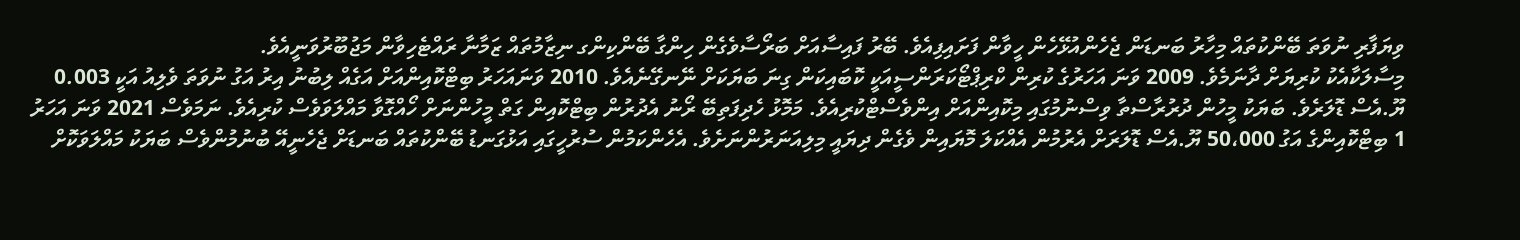ވިޔަފާރި ނުވަތަ ބޭންކުތައް މިހާރު ބަނޑަން ޖެހެންއުޅޭހެން ހީވާން ފަށައިފިއެވެ. ބޭރު ފައިސާއަށް ބަރޯސާވެގެން ހިންގާ ބޭންކިންގ ނިޒާމުތައް ޒަމާނާ ރައްޓެހިވާން މަޖުބޫރުވަނީއެވެ.
މިސާލަކާއެކު ކުރިޔަށް ދާނަމެވެ. 2009 ވަނަ އަހަރުގެ ކުރިން ކްރިޕްޓޯކަރަންސީއަކީ ކޮބައިކަން ގިނަ ބަޔަކަށް ނޭނގޭނެއެވެ. 2010 ވަނައަހަރު ބިޓްކޮއިންއަށް އަގެއް ލިބުނު އިރު އަގު ނުވަތަ ވެލިއު އަކީ 0.003 ޔޫ.އެސް ޑޮލަރެވެ. ބަޔަކު މީހުން ދުރުރާސްތާ ވިސްނުމުގައި މިކޮއިންއަށް އިންވެސްޓްކުރިއެވެ. މަމޮޅު ހެދިފަތިބޭ ރޯނު އެދުރުން ބިޓްކޮއިން ގަތް މީހުންނަށް ހޯއްގޮވާ މައްލަވަވެސް ކުރިއެވެ. ނަމަވެސް 2021 ވަނަ އަހަރު 1 ބިޓްކޮއިންގެ އަގު 50،000 ޔޫ.އެސް ޑޮލަރަށް އެރުމުން އެއްކަލަ މޮޔައިން ވެގެން ދިޔައީ މިލިއަނަރުންނަށެވެ. އެހެންކަމުން ސުރުހީގައި އަޅުގަނޑު ބޭންކުތައް ބަނޑަށް ޖެހެނީއޭ ބުނުމުންވެސް ބަޔަކު މައްލަވަކޮށް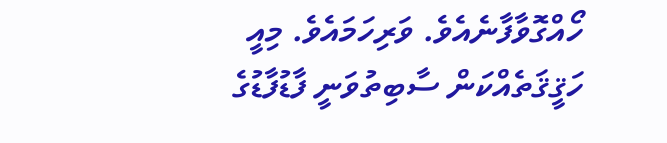ހޯއްގޮވާފާނެއެވެ. ވަރިހަމައެވެ. މިއީ ހަޤީޤަތެއްކަން ސާބިތުވަނީ ފާޑުފާޑުގެ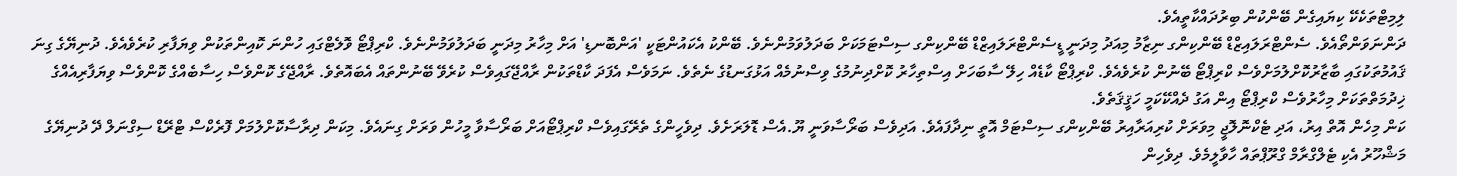ލިމިޓްތަކެކޭ ކިޔައިގެން ބޭންކުން ބިރުދައްކާތީއެވެ.
ދަންނަވަންތޯއެވެ. ސެންޓްރަލައިޒްޑް ބޭންކިންގ ނިޒާމު މިއަދު މިދަނީ ޑީސެންޓްރަލައިޒްޑް ބޭންކިންގ ސިސްޓަމަކަށް ބަދަލުވަމުންނެވެ. ބޭންކު އެކައުންޓަކީ 'އަންބޮނޑި' އަށް މިހާރު މިދަނީ ބަދަލުވަމުންނެވެ. ކްރިޕްޓޯ ވޮލެޓްގައި ހުންނަ ކޮއިންތަކުން ވިޔަފާރި ކުރެވެއެވެ. ދުނިޔޭގެ ގިނަ ޤައުމުތަކުގައި ބާޒާރުކޮށްލުމަށްވެސް ކްރިޕްޓޯ ބޭނުން ކުރެވެއެވެ. ކްރިޕްޓޯ ކާޑެއް ހިލޭ ސާބަހަށް އިސްތިހާރު ކޮށްދިނުމުގެ ވިސްނުމެއް އަޅުގަނޑުގެ ނެތެވެ. ނަމަވެސް އެފަދަ ކާޑްތަކުން ރާއްޖޭގައިވެސް ކުރެވޭ ބޭނުންތައް އެބައޮތެވެ. ރާއްޖޭގެ ކޮންވެސް ހިސާބެއްގެ ކޮންވެސް ވިޔަފާރިއެއްގެ ޚިދުމަތްތަކަށް މިހާރުވެސް ކްރިޕްޓޯ އިން އަގު ދެއްކޭކަމީ ހަޤީޤަތެވެ.
ކަން މިހެން އޮތް އިރު، އަދި ޓެކްނޮލޮޖީ މިވަރަށް ކުރިއަރާއިރު ބޭންކިންގ ސިސްޓަމް އޮތީ ނިދާފައެވެ. އަދިވެސް ބަރޯސާވަނީ ޔޫ.އެސް ޑޮލަރަށެވެ. ދިވެހީންގެ ތެރޭގައިވެސް ކްރިޕްޓޯއަށް ބަރޯސާވާ މީހުން ވަރަށް ގިނައެވެ. މިކަން ދިރާސާކޮށްލުމަށް ފޮރެކްސް ޓްރޭޑް ސިގްނަލް ދޭ ދުނިޔޭގެ މަޝްހޫރު އެކި ޓެލްގްރާމް ގްރޫޕްތައް ހާވާލީމެވެ. ދިވެހިން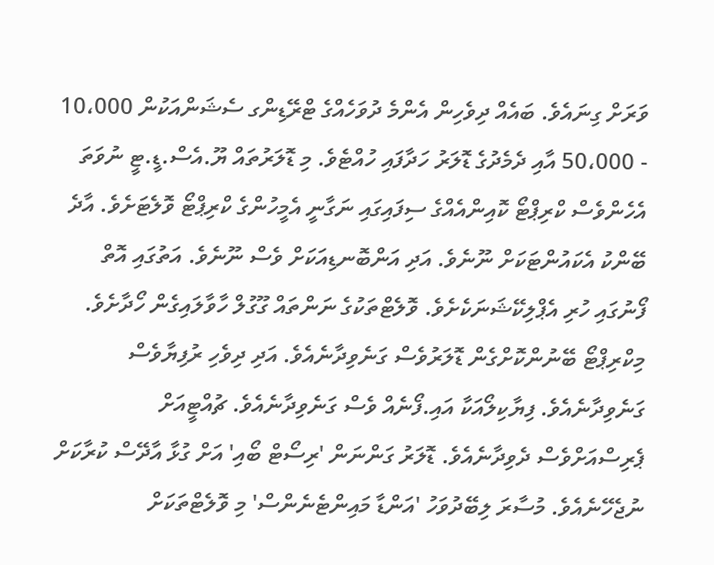ވަރަށް ގިނައެވެ. ބައެއް ދިވެހިން އެންމެ ދުވަހެއްގެ ޓްރޭޑިންގ ސެޝަންއަކުން 10،000 - 50،000 އާއި ދެމެދުގެ ޑޮލަރު ހަދާފައި ހުއްޓެވެ. މި ޑޮލަރުތައް ޔޫ.އެސް.ޑީ.ޓީ ނުވަތަ އެހެންވެސް ކްރިޕްޓޯ ކޮއިންއެއްގެ ސިފައިގައި ނަގާނީ އެމީހުންގެ ކްރިޕްޓޯ ވޮލެޓަށެވެ. އާދެ ބޭންކު އެކައުންޓަކަށް ނޫނެވެ. އަދި އަންބޮނޑިއަކަށް ވެސް ނޫނެވެ. އަތުގައި އޮތް ފޯނުގައި ހުރި އެޕްލިކޭޝަނަކެށެވެ. ވޮލެޓްތަކުގެ ނަންތައް ގޫގުލް ހާވާލައިގެން ހޯދާށެވެ. މިކްރިޕްޓޯ ބޭނުންކޮށްގެން ޑޮލަރުވެސް ގަނެވިދާނެއެވެ. އަދި ދިވެހި ރުފިޔާވެސް ގަނެވިދާނެއެވެ. ފިޔާކިލޯއަކާ އައި.ފޯނެއް ވެސް ގަނެވިދާނެއެވެ. ޗުއްޓީއަށް ޕެރިސްއަށްވެސް ދެވިދާނެއެވެ. ޑޮލަރު ގަންނަން 'ރިސޯޓް ބޯއި' އަށް ގުޅާ އާދޭސް ކުރާކަށް ނުޖެހޭނެއެވެ. މުސާރަ ލިބޭދުވަހު 'އަންޑާ މައިންޓެނެންސް' މި ވޮލެޓްތަކަށް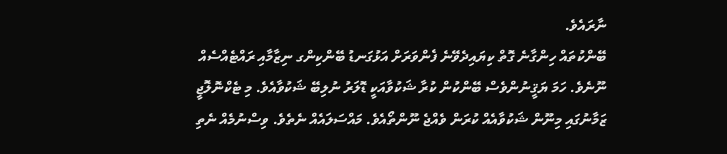ނާރައެވެ.
ބޭންކުތައް ހިންގާނެ ގޮތް ކިޔައިދެވޭނެ ފެންވަރަށް އަޅުގަނޑު ބޭންކިންގ ނިޒާމާއި ރައްޓެއްސެއް ނޫނެވެ. ހަމަ ޔަޤީނުންވެސް ބޭންކުން ކުރާ ޝަކުވާއަކީ ޑޮލަރު ނުލިބޭ ޝަކުވާއެވެ. މި ޓެކްނޮލޮޖީ ޒަމާނުގައި މިނޫން ޝަކުވާއެއް ކުރަން ވެއްޖެ ނޫންތޯއެވެ. މައްސަލައެއް ނެތެވެ. ވިސްނުމެއް ނެތި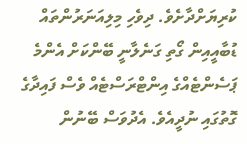ކުރިޔަށްދާށެވެ. ދިވެހި މިލިއަނަރުންތައް ޑުބާއީއިން ގޯތި ގަނެލާނީ ބޭންކަށް އެންމެ ޕަސެންޓެއްގެ އިންޓްރަސްޓެއް ވެސް ފައިދާގެ ގޮތުގައި ނުދީއެވެ. އެދުވަސް ބޭނުން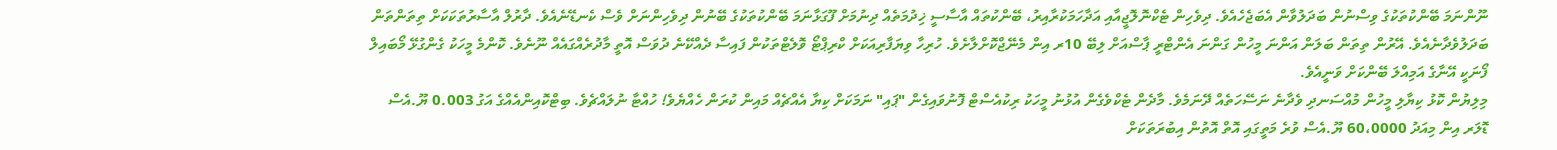ނޫންނަމަ ބޭންކުތަކުގެ ވިސްނުން ބަދަލުވާން އެބަޖެހެއެވެ. ދިވެހިން ޓެކްނޮލޮޖީއާއި އަދާހަމަކުރާއިރު، ބޭންކުތައް އާސާސީ ޚިދުމަތެއް ދިނުމަށް ފޫގަޅާނަމަ ބޭންކުތަކުގެ ބޭނުން ދިވެހިންނަށް ވެސް ކެނޑޭނެއެވެ. ދާރުލް އާސާރުތަކަކަށް ތިތަންތަން ބަދަލުވެދާނެއެވެ. އޭރުން ތިތަން ބަލަން އަންނަ މީހުން ގަންނަ އެންޓްރީ ޕާސްއަށް ލިބޭ 10ރ އިން މެނޭޖްކޮށްލާށެވެ. ހުރިހާ ވިޔަފާރިއަކަށް ކްރިޕްޓޯ ވޮލެޓްތަކުން ފައިސާ ދެއްކޭނެ ދުވަސް އޮތީ މާދުރެއްގައެއް ނޫނެވެ. ކޮންމެ މީހަކު ގެންގުޅޭ މޯބައިލް ފޯނަކީ އޭނާގެ އަމިއްލަ ބޭންކަށް ވަނީއެވެ.
މިލިޔުން ކޮޅު ކިޔާލި މީހުން މުއްސަނދި ވެދާނެ ނަސޭހަތެއް ދޭނަމެވެ. މާދެން ޓެކްވެގެން އުޅުނު މީހަކު ރިކުއެސްޓް ފޮނުވައިގެން "ޕައި" ނަމަކަށް ކިޔާ އެއްޗެއް މައިން ކުރަން ހެއްޔެވެ! ހުއްޓާ ނުލައްޗެވެ. ބިޓްކޮއިންއެއްގެ އަގު 0.003 ޔޫ.އެސް ޑޮލަރ އިން މިއަދު 60،0000 ޔޫ.އެސް ވުރެ މަތީގައި އޮތް އޮތުން އިބުރަތަކަށް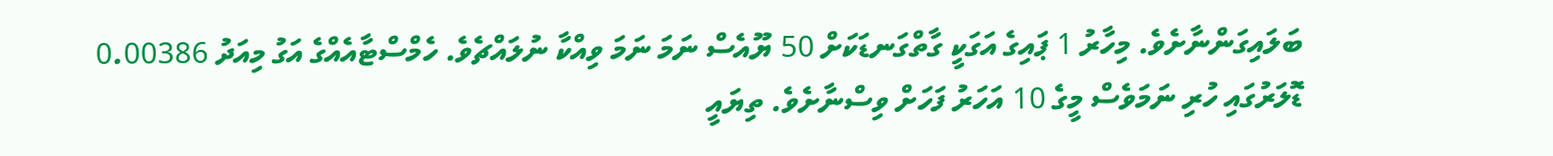ބަލައިގަންނާށެވެ. މިހާރު 1 ޕައިގެ އަގަކީ ގާތްގަނޑަކަށް 50 ޔޫއެސް ނަމަ ނަމަ ވިއްކާ ނުލައްޗެވެ. ހެމްސްޓާއެއްގެ އަގު މިއަދު 0.00386 ޑޮލަރުގައި ހުރި ނަމަވެސް މީގެ 10 އަހަރު ފަހަށް ވިސްނާށެވެ. ތިޔައީ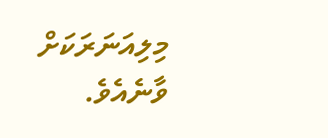މިލިއަނަރަކަށް ވާނެއެވެ.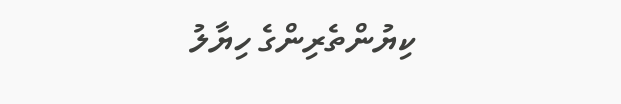ކިޔުންތެރިންގެ ހިޔާލު